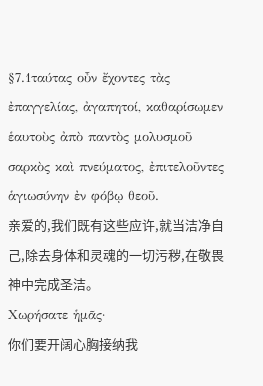§7.1ταύτας οὖν ἔχοντες τὰς ἐπαγγελίας, ἀγαπητοί, καθαρίσωμεν ἑαυτοὺς ἀπὸ παντὸς μολυσμοῦ σαρκὸς καὶ πνεύματος, ἐπιτελοῦντες ἁγιωσύνην ἐν φόβῳ θεοῦ.
亲爱的,我们既有这些应许,就当洁净自己,除去身体和灵魂的一切污秽,在敬畏神中完成圣洁。
Χωρήσατε ἡμᾶς·
你们要开阔心胸接纳我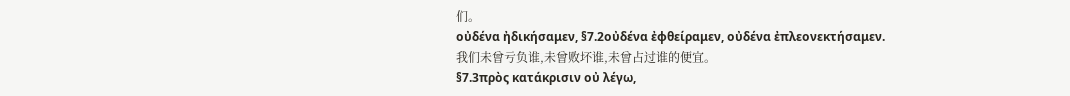们。
οὐδένα ἠδικήσαμεν, §7.2οὐδένα ἐφθείραμεν, οὐδένα ἐπλεονεκτήσαμεν.
我们未曾亏负谁,未曾败坏谁,未曾占过谁的便宜。
§7.3πρὸς κατάκρισιν οὐ λέγω,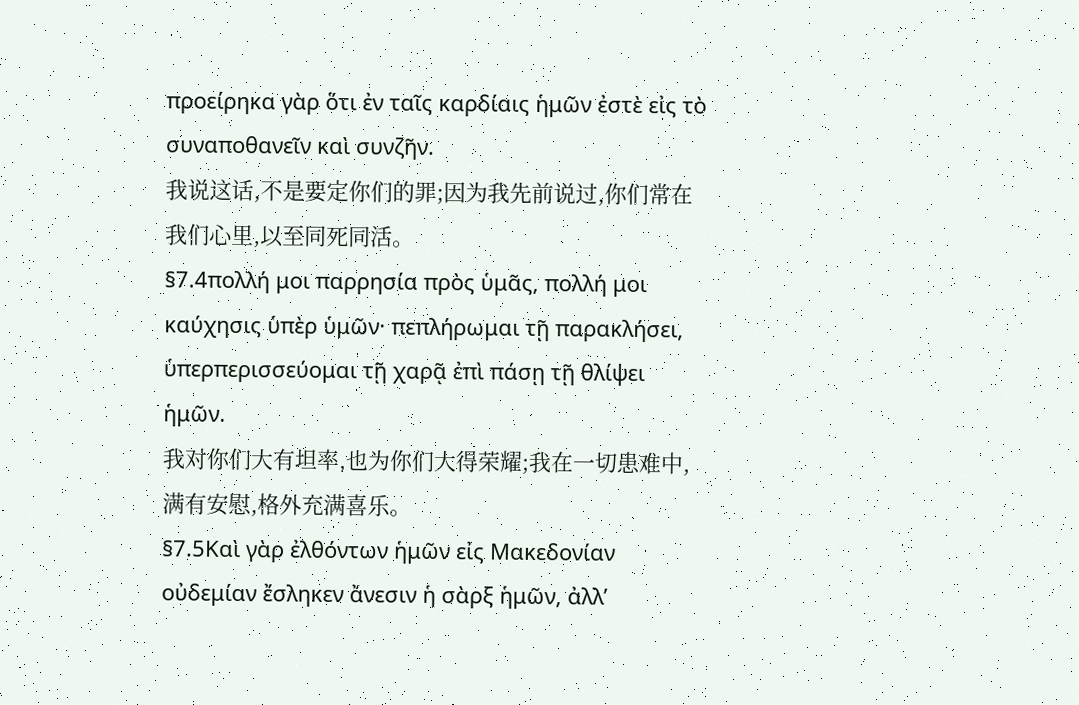προείρηκα γὰρ ὅτι ἐν ταῖς καρδίαις ἡμῶν ἐστὲ εἰς τὸ συναποθανεῖν καὶ συνζῆν.
我说这话,不是要定你们的罪;因为我先前说过,你们常在我们心里,以至同死同活。
§7.4πολλή μοι παρρησία πρὸς ὑμᾶς, πολλή μοι καύχησις ὑπὲρ ὑμῶν· πεπλήρωμαι τῇ παρακλήσει, ὑπερπερισσεύομαι τῇ χαρᾷ ἐπὶ πάσῃ τῇ θλίψει ἡμῶν.
我对你们大有坦率,也为你们大得荣耀;我在一切患难中,满有安慰,格外充满喜乐。
§7.5Καὶ γὰρ ἐλθόντων ἡμῶν εἰς Μακεδονίαν οὐδεμίαν ἔσληκεν ἄνεσιν ἡ σὰρξ ἡμῶν, ἀλλʼ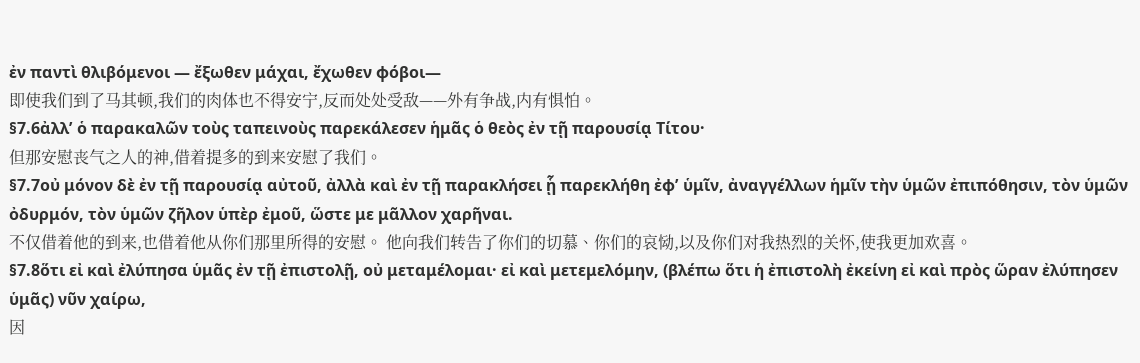ἐν παντὶ θλιβόμενοι — ἔξωθεν μάχαι, ἔχωθεν φόβοι—
即使我们到了马其顿,我们的肉体也不得安宁,反而处处受敌——外有争战,内有惧怕。
§7.6ἀλλʼ ὁ παρακαλῶν τοὺς ταπεινοὺς παρεκάλεσεν ἡμᾶς ὁ θεὸς ἐν τῇ παρουσίᾳ Τίτου·
但那安慰丧气之人的神,借着提多的到来安慰了我们。
§7.7οὐ μόνον δὲ ἐν τῇ παρουσίᾳ αὐτοῦ, ἀλλὰ καὶ ἐν τῇ παρακλήσει ᾗ παρεκλήθη ἐφʼ ὑμῖν, ἀναγγέλλων ἡμῖν τὴν ὑμῶν ἐπιπόθησιν, τὸν ὑμῶν ὀδυρμόν, τὸν ὑμῶν ζῆλον ὑπὲρ ἐμοῦ, ὥστε με μᾶλλον χαρῆναι.
不仅借着他的到来,也借着他从你们那里所得的安慰。 他向我们转告了你们的切慕、你们的哀恸,以及你们对我热烈的关怀,使我更加欢喜。
§7.8ὅτι εἰ καὶ ἐλύπησα ὑμᾶς ἐν τῇ ἐπιστολῇ, οὐ μεταμέλομαι· εἰ καὶ μετεμελόμην, (βλέπω ὅτι ἡ ἐπιστολὴ ἐκείνη εἰ καὶ πρὸς ὥραν ἐλύπησεν ὑμᾶς) νῦν χαίρω,
因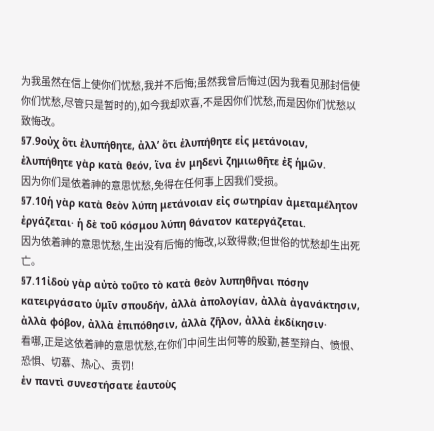为我虽然在信上使你们忧愁,我并不后悔;虽然我曾后悔过(因为我看见那封信使你们忧愁,尽管只是暂时的),如今我却欢喜,不是因你们忧愁,而是因你们忧愁以致悔改。
§7.9οὐχ ὅτι ἐλυπήθητε, ἀλλʼ ὅτι ἐλυπήθητε εἰς μετάνοιαν, ἐλυπήθητε γὰρ κατὰ θεόν, ἵνα ἐν μηδενὶ ζημιωθῆτε ἐξ ἡμῶν.
因为你们是依着神的意思忧愁,免得在任何事上因我们受损。
§7.10ἡ γὰρ κατὰ θεὸν λύπη μετάνοιαν εἰς σωτηρίαν ἀμεταμέλητον ἐργάζεται· ἡ δὲ τοῦ κόσμου λύπη θάνατον κατεργάζεται.
因为依着神的意思忧愁,生出没有后悔的悔改,以致得救;但世俗的忧愁却生出死亡。
§7.11ἰδοὺ γὰρ αὐτὸ τοῦτο τὸ κατὰ θεὸν λυπηθῆναι πόσην κατειργάσατο ὑμῖν σπουδήν, ἀλλὰ ἀπολογίαν, ἀλλὰ ἀγανάκτησιν, ἀλλὰ φόβον, ἀλλὰ ἐπιπόθησιν, ἀλλὰ ζῆλον, ἀλλὰ ἐκδίκησιν·
看哪,正是这依着神的意思忧愁,在你们中间生出何等的殷勤,甚至辩白、愤恨、恐惧、切慕、热心、责罚!
ἐν παντὶ συνεστήσατε ἑαυτοὺς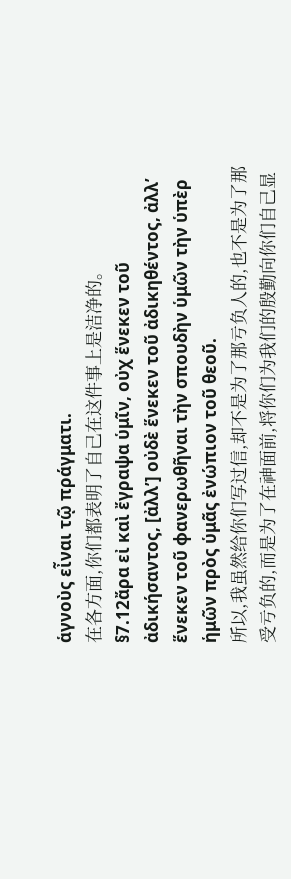ἁγνοὺς εἶναι τῷ πράγματι.
在各方面,你们都表明了自己在这件事上是洁净的。
§7.12ἄρα εἰ καὶ ἔγραψα ὑμῖν, οὐχ ἕνεκεν τοῦ ἀδικήσαντος, [ἀλλʼ] οὐδὲ ἕνεκεν τοῦ ἀδικηθέντος, ἀλλʼ ἕνεκεν τοῦ φανερωθῆναι τὴν σπουδὴν ὑμῶν τὴν ὑπὲρ ἡμῶν πρὸς ὑμᾶς ἐνώπιον τοῦ θεοῦ.
所以,我虽然给你们写过信,却不是为了那亏负人的,也不是为了那受亏负的,而是为了在神面前,将你们为我们的殷勤向你们自己显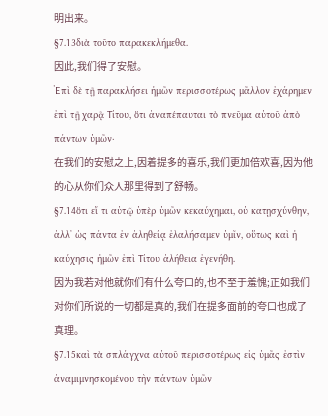明出来。
§7.13διὰ τοῦτο παρακεκλήμεθα.
因此,我们得了安慰。
Ἐπὶ δὲ τῇ παρακλήσει ἡμῶν περισσοτέρως μᾶλλον ἐχάρημεν ἐπὶ τῇ χαρᾷ Τίτου, ὅτι ἀναπέπαυται τὸ πνεῦμα αὐτοῦ ἀπὸ πάντων ὑμῶν·
在我们的安慰之上,因着提多的喜乐,我们更加倍欢喜,因为他的心从你们众人那里得到了舒畅。
§7.14ὅτι εἴ τι αὐτῷ ὑπὲρ ὑμῶν κεκαύχημαι, οὐ κατῃσχύνθην, ἀλλʼ ὡς πάντα ἐν ἀληθείᾳ ἐλαλήσαμεν ὑμῖν, οὕτως καὶ ἡ καύχησις ἡμῶν ἐπὶ Τίτου ἀλήθεια ἐγενήθη.
因为我若对他就你们有什么夸口的,也不至于羞愧;正如我们对你们所说的一切都是真的,我们在提多面前的夸口也成了真理。
§7.15καὶ τὰ σπλάγχνα αὐτοῦ περισσοτέρως εἰς ὑμᾶς ἐστὶν ἀναμιμνησκομένου τὴν πάντων ὑμῶν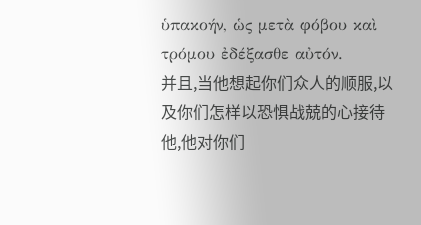ὑπακοήν, ὡς μετὰ φόβου καὶ τρόμου ἐδέξασθε αὐτόν.
并且,当他想起你们众人的顺服,以及你们怎样以恐惧战兢的心接待他,他对你们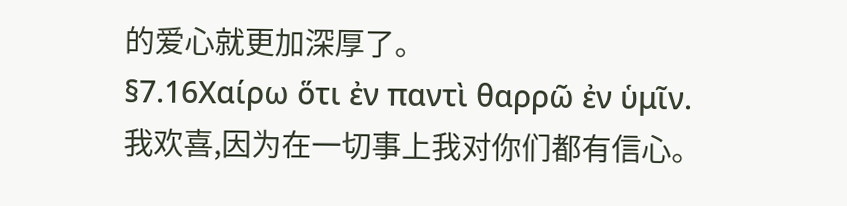的爱心就更加深厚了。
§7.16Χαίρω ὅτι ἐν παντὶ θαρρῶ ἐν ὑμῖν.
我欢喜,因为在一切事上我对你们都有信心。